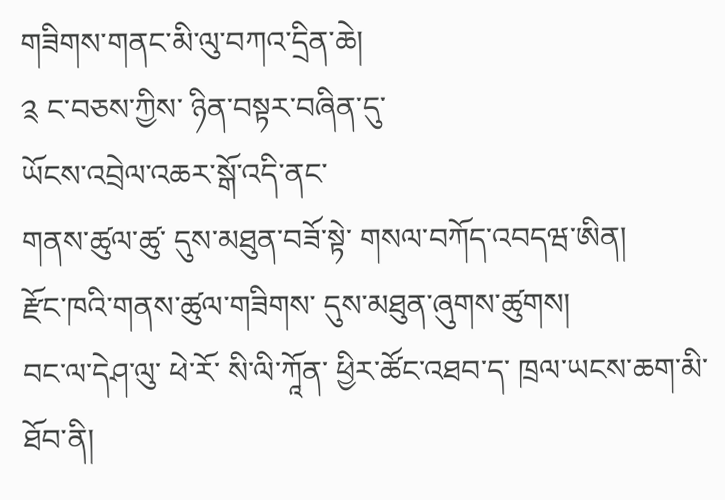གཟིགས་གནང་མི་ལུ་བཀའ་དྲིན་ཆེ།
༉ ང་བཅས་ཀྱིས་ ཉིན་བསྟར་བཞིན་དུ་
ཡོངས་འབྲེལ་འཆར་སྒོ་འདི་ནང་
གནས་ཚུལ་ཚུ་ དུས་མཐུན་བཟོ་སྟེ་ གསལ་བཀོད་འབདཝ་ཨིན།
རྫོང་ཁའི་གནས་ཚུལ་གཟིགས་ དུས་མཐུན་ཞུགས་ཚུགས།
བང་ལ་དེཤ་ལུ་ ཕེ་རོ་ སི་ལི་ཀཱོན་ ཕྱིར་ཚོང་འཐབ་ད་ ཁྲལ་ཡངས་ཆག་མི་ཐོབ་ནི།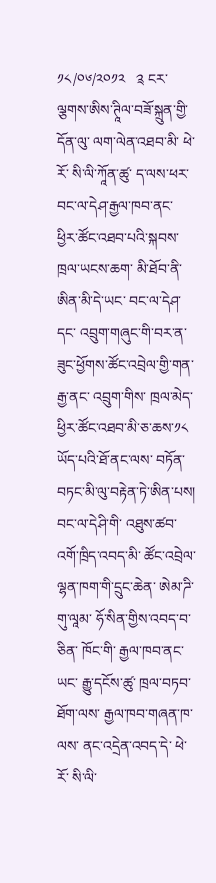༡༨/༠༦/༢༠༡༢   ༉ ངར་ལྕགས་ཨིས་ཊཱིལ་བཟོ་སྐྲུན་གྱི་དོན་ལུ་ ལག་ལེན་འཐབ་མི་ ཕེ་རོ་ སི་ལི་ཀཱོན་ཚུ་ ད་ལས་ཕར་ བང་ལ་དེཤ་རྒྱལ་ཁབ་ནང་ ཕྱིར་ཚོང་འཐབ་པའི་སྐབས་ ཁྲལ་ཡངས་ཆག་ མི་ཐོབ་ནི་ཨིན་མི་དེ་ཡང་ བང་ལ་དེཤ་དང་ འབྲུག་གཞུང་གི་བར་ན་ ཟུང་ཕྱོགས་ཚོང་འབྲེལ་གྱི་གན་རྒྱ་ནང་ འབྲུག་གིས་ ཁྲལ་མེད་ཕྱིར་ཚོང་འཐབ་མི་ཅ་ཆས་༡༨ ཡོད་པའི་ཐོ་ནང་ལས་ བཏོན་བཏང་མི་ལུ་བརྟེན་ཏེ་ཨིན་པས།
བང་ལ་དེཤི་གི་ འཐུས་ཚབ་འགོ་ཁྲིད་འབད་མི་ ཚོང་འབྲེལ་ལྷན་ཁག་གི་དྲུང་ཆེན་ ཨེམ་ཌི་ གུ་ལཱམ་ ཧོ་སིན་གྱིས་འབད་བ་ཅིན་ ཁོང་གི་ རྒྱལ་ཁབ་ནང་ཡང་ རྒྱུ་དངོས་ཚུ་ ཁྲལ་བཏབ་ཐོག་ལས་ རྒྱལ་ཁབ་གཞན་ཁ་ལས་ ནང་འདྲེན་འབད་དེ་ ཕེ་རོ་ སི་ལི་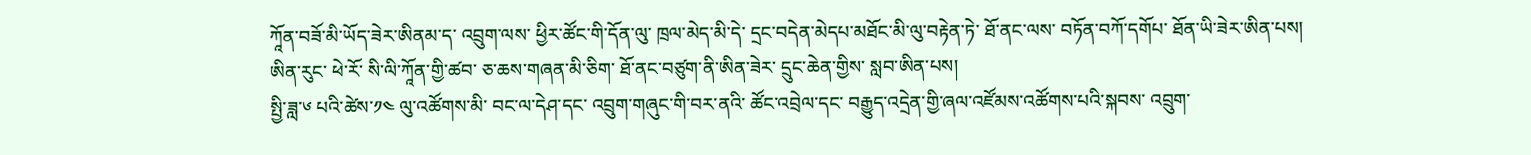ཀཱོན་བཟོ་མི་ཡོད་ཟེར་ཨིནམ་ད་ འབྲུག་ལས་ ཕྱིར་ཚོང་གི་དོན་ལུ་ ཁྲལ་མེད་མི་དེ་ དྲང་བདེན་མེདཔ་མཐོང་མི་ལུ་བརྟེན་ཏེ་ ཐོ་ནང་ལས་ བཏོན་བཀོ་དགོཔ་ ཐོན་ཡི་ཟེར་ཨིན་པས།
ཨིན་རུང་ ཕེ་རོ་ སི་ལི་ཀཱོན་གྱི་ཚབ་ ཅ་ཆས་གཞན་མི་ཅིག་ ཐོ་ནང་བཙུག་ནི་ཨིན་ཟེར་ དྲུང་ཆེན་གྱིས་ སླབ་ཨིན་པས།
སྤྱི་ཟླ་༦ པའི་ཚེས་༡༤ ལུ་འཚོགས་མི་ བང་ལ་དེཤ་དང་ འབྲུག་གཞུང་གི་བར་ནའི་ ཚོང་འབྲེལ་དང་ བརྒྱུད་འདྲེན་གྱི་ཞལ་འཛོམས་འཚོགས་པའི་སྐབས་ འབྲུག་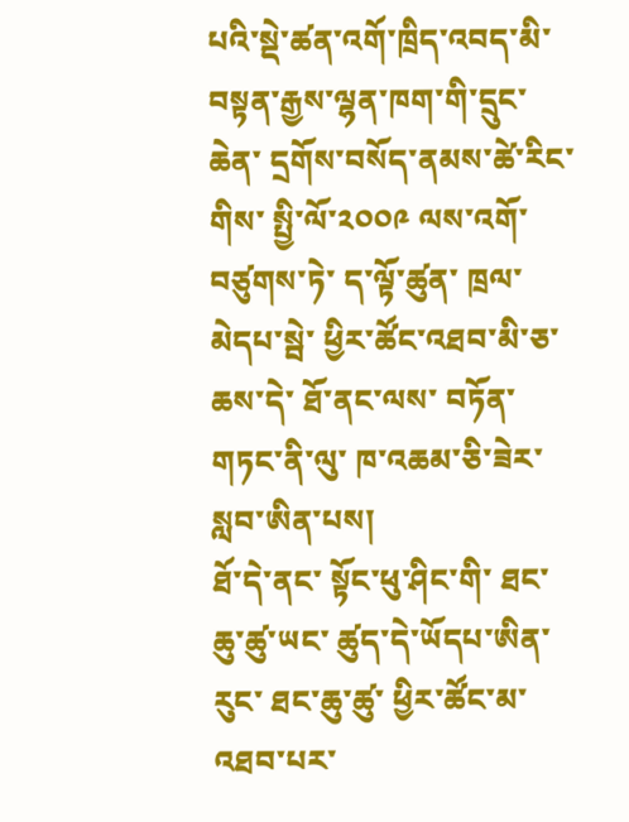པའི་སྡེ་ཚན་འགོ་ཁྲིད་འབད་མི་ བསྟན་རྒྱས་ལྷན་ཁག་གི་དྲུང་ཆེན་ དྲགོས་བསོད་ནམས་ཚེ་རིང་གིས་ སྤྱི་ལོ་༢༠༠༩ ལས་འགོ་བཙུགས་ཏེ་ ད་ལྟོ་ཚུན་ ཁྲལ་མེདཔ་སྦེ་ ཕྱིར་ཚོང་འཐབ་མི་ཅ་ཆས་དེ་ ཐོ་ནང་ལས་ བཏོན་གཏང་ནི་ལུ་ ཁ་འཆམ་ཅི་ཟེར་ སླབ་ཨིན་པས།
ཐོ་དེ་ནང་ སྟོང་ཕུ་ཤིང་གི་ ཐང་ཆུ་ཚུ་ཡང་ ཚུད་དེ་ཡོདཔ་ཨིན་རུང་ ཐང་ཆུ་ཚུ་ ཕྱིར་ཚོང་མ་འཐབ་པར་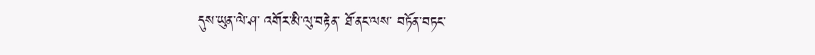དུས་ཡུན་ལེ་ཤ་ འགོར་མི་ལུ་བརྟེན་ ཐོ་ནང་ལས་ བཏོན་བཏང་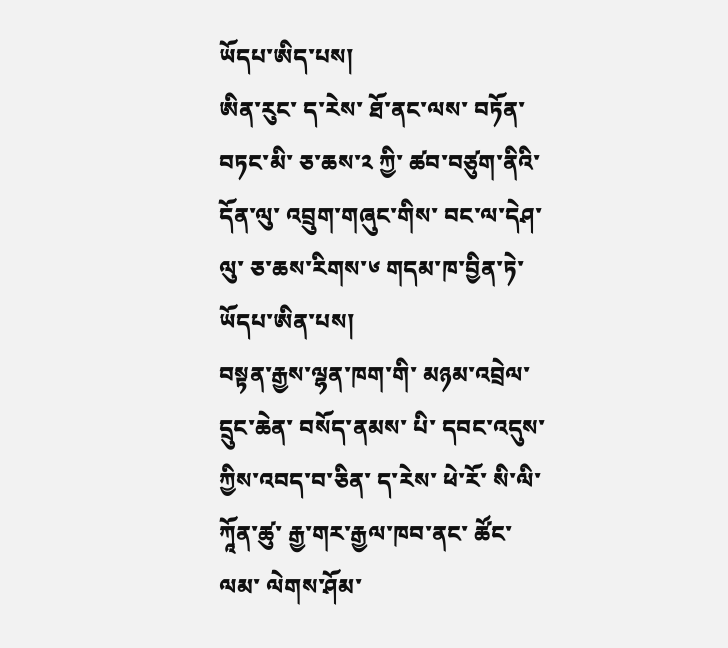ཡོདཔ་ཨིད་པས།
ཨིན་རུང་ ད་རེས་ ཐོ་ནང་ལས་ བཏོན་བཏང་མི་ ཅ་ཆས་༢ ཀྱི་ ཚབ་བཙུག་ནིའི་དོན་ལུ་ འབྲུག་གཞུང་གིས་ བང་ལ་དེཤ་ལུ་ ཅ་ཆས་རིགས་༦ གདམ་ཁ་བྱིན་ཏེ་ཡོདཔ་ཨིན་པས།
བསྟན་རྒྱས་ལྷན་ཁག་གི་ མཉམ་འབྲེལ་དྲུང་ཆེན་ བསོད་ནམས་ པི་ དབང་འདུས་ཀྱིས་འབད་བ་ཅིན་ ད་རེས་ ཕེ་རོ་ སི་ལི་ཀཱོན་ཚུ་ རྒྱ་གར་རྒྱལ་ཁབ་ནང་ ཚོང་ལམ་ ལེགས་ཤོམ་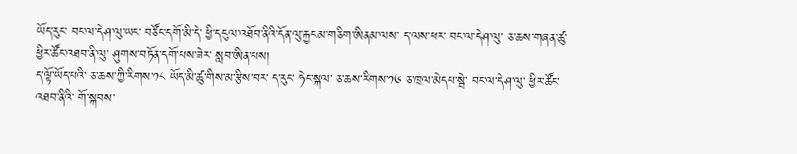ཡོད་རུང་ བང་ལ་དེཤ་ལུ་ཡང་ བཙོང་དགོ་མི་དེ་ ཕྱི་དངུལ་འཐོབ་ནིའི་དོན་ལུ་རྐྱངམ་གཅིག་ཨིནམ་ལས་ ད་ལས་ཕར་ བང་ལ་དེཤ་ལུ་ ཅ་ཆས་གཞན་ཚུ་ ཕྱིར་ཚོང་འཐབ་ནི་ལུ་ ཤུགས་བཏོན་དགོ་པས་ཟེར་ སླབ་ཨིན་པས།
ད་ལྟོ་ཡོད་པའི་ ཅ་ཆས་ཀྱི་རིགས་༡༨ ཡོད་མི་ཚུ་གིས་མ་རྩིས་བར་ ད་རུང་ ཧེང་སྐལ་ ཅ་ཆས་རིགས་༡༦ ཅ་ཁྲལ་མེདཔ་སྦེ་ བང་ལ་དེཤ་ལུ་ ཕྱིར་ཚོང་འཐབ་ནིའི་ གོ་སྐབས་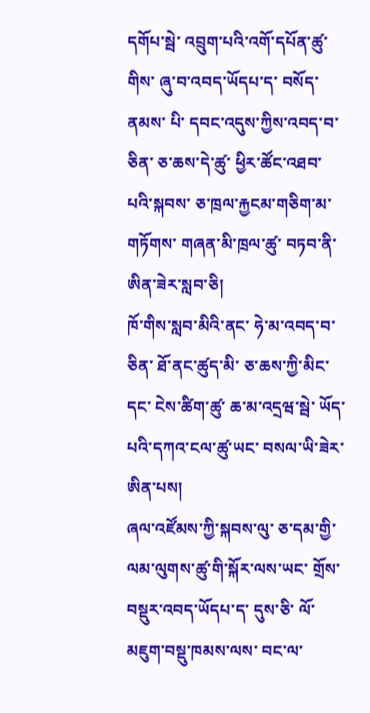དགོཔ་སྦེ་ འབྲུག་པའི་འགོ་དཔོན་ཚུ་གིས་ ཞུ་བ་འབད་ཡོདཔ་ད་ བསོད་ནམས་ པི་ དབང་འདུས་ཀྱིས་འབད་བ་ཅིན་ ཅ་ཆས་དེ་ཚུ་ ཕྱིར་ཚོང་འཐབ་པའི་སྐབས་ ཅ་ཁྲལ་རྐྱངམ་གཅིག་མ་གཏོགས་ གཞན་མི་ཁྲལ་ཚུ་ བཏབ་ནི་ཨིན་ཟེར་སླབ་ཅི།
ཁོ་གིས་སླབ་མིའི་ནང་ ཧེ་མ་འབད་བ་ཅིན་ ཐོ་ནང་ཚུད་མི་ ཅ་ཆས་ཀྱི་མིང་དང་ ངེས་ཚིག་ཚུ་ ཆ་མ་འདྲཝ་སྦེ་ ཡོད་པའི་དཀའ་ངལ་ཚུ་ཡང་ བསལ་ཡི་ཟེར་ཨིན་པས།
ཞལ་འཛོམས་ཀྱི་སྐབས་ལུ་ ཅ་དམ་གྱི་ ལམ་ལུགས་ཚུ་གི་སྐོར་ལས་ཡང་ གྲོས་བསྡུར་འབད་ཡོདཔ་ད་ དུས་ཅི་ ལོ་མཇུག་བསྡུ་ཁམས་ལས་ བང་ལ་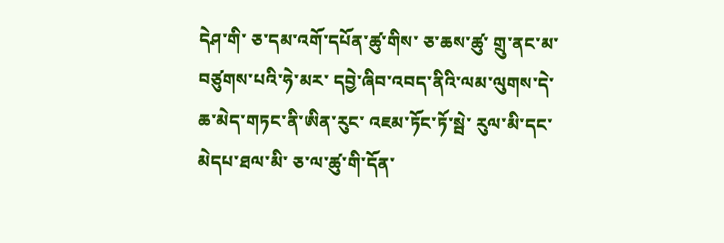དེཤ་གི་ ཅ་དམ་འགོ་དཔོན་ཚུ་གིས་ ཅ་ཆས་ཚུ་ གྲུ་ནང་མ་བཙུགས་པའི་ཧེ་མར་ དབྱེ་ཞིབ་འབད་ནིའི་ལམ་ལུགས་དེ་ ཆ་མེད་གཏང་ནི་ཨིན་རུང་ འཇམ་ཏོང་ཏོ་སྦེ་ རུལ་མི་དང་ མེདཔ་ཐལ་མི་ ཅ་ལ་ཚུ་གི་དོན་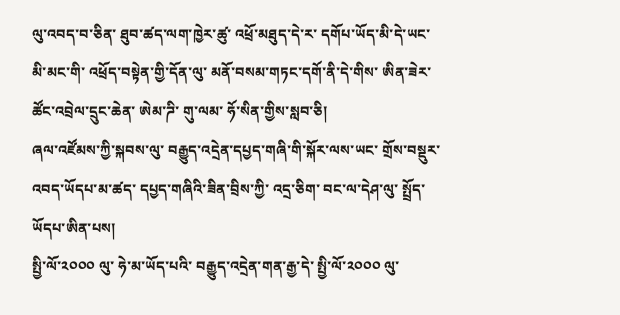ལུ་འབད་བ་ཅིན་ ཐུབ་ཚད་ལག་ཁྱེར་ཚུ་ འཕྲོ་མཐུད་དེ་ར་ དགོཔ་ཡོད་མི་དེ་ཡང་ མི་མང་གི་ འཕྲོད་བསྟེན་གྱི་དོན་ལུ་ མནོ་བསམ་གཏང་དགོ་ནི་དེ་གིས་ ཨིན་ཟེར་ ཚོང་འབྲེལ་དྲུང་ཆེན་ ཨེམ་ཌི་ གུ་ལམ་ ཧོ་སིན་གྱིས་སླབ་ཅི།
ཞལ་འཛོམས་ཀྱི་སྐབས་ལུ་ བརྒྱུད་འདྲེན་དཔྱད་གཞི་གི་སྐོར་ལས་ཡང་ གྲོས་བསྡུར་འབད་ཡོདཔ་མ་ཚད་ དཔྱད་གཞིའི་ཟིན་བྲིས་ཀྱི་ འདྲ་ཅིག་ བང་ལ་དེཤ་ལུ་ སྤྲོད་ཡོདཔ་ཨིན་པས།
སྤྱི་ལོ་༢༠༠༠ ལུ་ ཧེ་མ་ཡོད་པའི་ བརྒྱུད་འདྲེན་གན་རྒྱ་དེ་ སྤྱི་ལོ་༢༠༠༠ ལུ་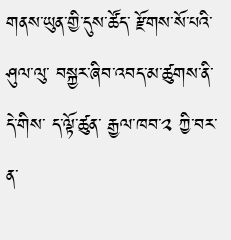གནས་ཡུན་གྱི་དུས་ཚོད་ རྫོགས་སོ་པའི་ཤུལ་ལུ་ བསྐྱར་ཞིབ་འབད་མ་ཚུགས་ནི་དེ་གིས་ ད་ལྟོ་ཚུན་ རྒྱལ་ཁབ་༢ ཀྱི་བར་ན་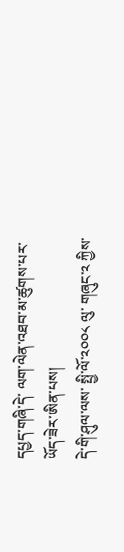དཔྱད་གཞི་དེ་ ལག་ལེན་འཐབ་མ་ཚུགས་པར་ ཡོད་ཟེར་ཨིན་པས།
དེ་གི་ཤུལ་ལས་ སྤྱི་ལོ་༢༠༠༨ ལུ་ གཞུང་༢ ཀྱིས་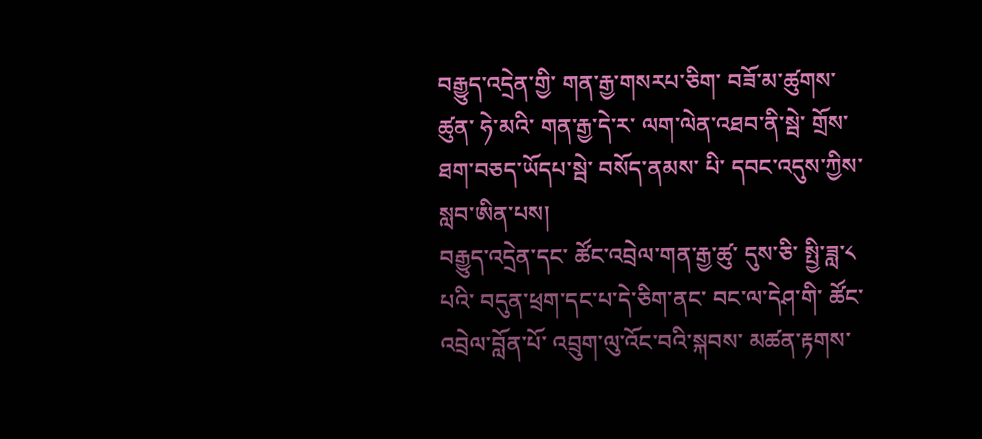བརྒྱུད་འདྲེན་གྱི་ གན་རྒྱ་གསརཔ་ཅིག་ བཟོ་མ་ཚུགས་ཚུན་ ཧེ་མའི་ གན་རྒྱ་དེ་ར་ ལག་ལེན་འཐབ་ནི་སྦེ་ གྲོས་ཐག་བཅད་ཡོདཔ་སྦེ་ བསོད་ནམས་ པི་ དབང་འདུས་ཀྱིས་ སླབ་ཨིན་པས།
བརྒྱུད་འདྲེན་དང་ ཚོང་འབྲེལ་གན་རྒྱ་ཚུ་ དུས་ཅི་ སྤྱི་ཟླ་༨ པའི་ བདུན་ཕྲག་དང་པ་དེ་ཅིག་ནང་ བང་ལ་དེཤ་གི་ ཚོང་འབྲེལ་བློན་པོ་ འབྲུག་ལུ་འོང་བའི་སྐབས་ མཚན་རྟགས་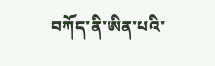བཀོད་ནི་ཨིན་པའི་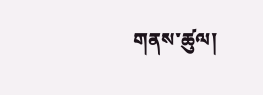གནས་ཚུལ།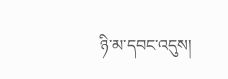ཉི་མ་དབང་འདུས།